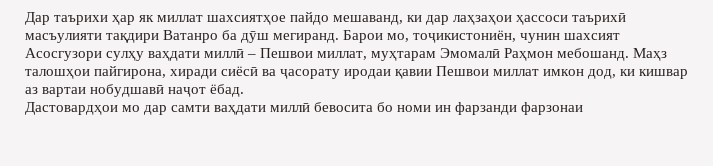Дар таърихи ҳар як миллат шахсиятҳое пайдо мешаванд, ки дар лаҳзаҳои ҳассоси таърихӣ масъулияти тақдири Ватанро ба дӯш мегиранд. Барои мо, тоҷикистониён, чунин шахсият Асосгузори сулҳу ваҳдати миллӣ – Пешвои миллат, муҳтарам Эмомалӣ Раҳмон мебошанд. Маҳз талошҳои пайгирона, хиради сиёсӣ ва ҷасорату иродаи қавии Пешвои миллат имкон дод, ки кишвар аз вартаи нобудшавӣ наҷот ёбад.
Дастовардҳои мо дар самти ваҳдати миллӣ бевосита бо номи ин фарзанди фарзонаи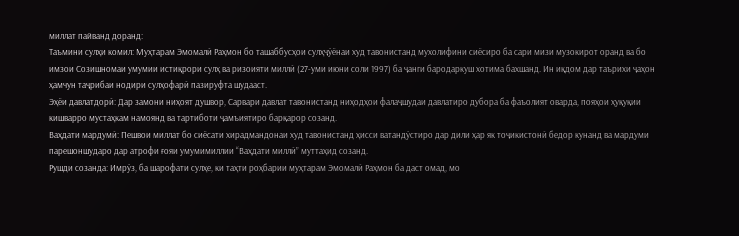миллат пайванд доранд:
Таъмини сулҳи комил: Муҳтарам Эмомалӣ Раҳмон бо ташаббусҳои сулҳҷӯёнаи худ тавонистанд мухолифини сиёсиро ба сари мизи музокирот оранд ва бо имзои Созишномаи умумии истиқрори сулҳ ва ризоияти миллӣ (27-уми июни соли 1997) ба ҷанги бародаркуш хотима бахшанд. Ин иқдом дар таърихи ҷаҳон ҳамчун таҷрибаи нодири сулҳофарӣ пазируфта шудааст.
Эҳёи давлатдорӣ: Дар замони ниҳоят душвор, Сарвари давлат тавонистанд ниҳодҳои фалаҷшудаи давлатиро дубора ба фаъолият оварда, пояҳои ҳуқуқии кишварро мустаҳкам намоянд ва тартиботи ҷамъиятиро барқарор созанд.
Ваҳдати мардумӣ: Пешвои миллат бо сиёсати хирадмандонаи худ тавонистанд ҳисси ватандӯстиро дар дили ҳар як тоҷикистонӣ бедор кунанд ва мардуми парешоншударо дар атрофи ғояи умумимиллии “Ваҳдати миллӣ” муттаҳид созанд.
Рушди созанда: Имрӯз, ба шарофати сулҳе, ки таҳти роҳбарии муҳтарам Эмомалӣ Раҳмон ба даст омад, мо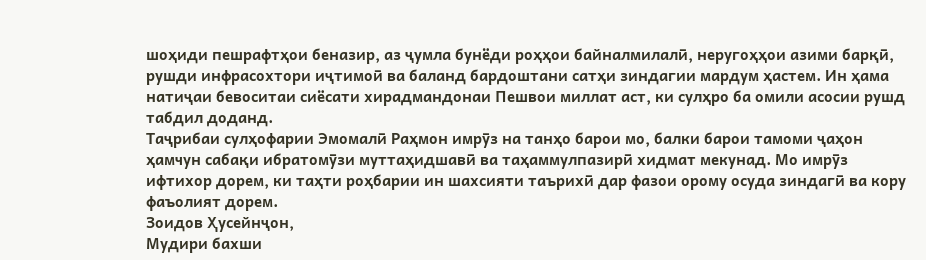шоҳиди пешрафтҳои беназир, аз ҷумла бунёди роҳҳои байналмилалӣ, неругоҳҳои азими барқӣ, рушди инфрасохтори иҷтимоӣ ва баланд бардоштани сатҳи зиндагии мардум ҳастем. Ин ҳама натиҷаи бевоситаи сиёсати хирадмандонаи Пешвои миллат аст, ки сулҳро ба омили асосии рушд табдил доданд.
Таҷрибаи сулҳофарии Эмомалӣ Раҳмон имрӯз на танҳо барои мо, балки барои тамоми ҷаҳон ҳамчун сабақи ибратомӯзи муттаҳидшавӣ ва таҳаммулпазирӣ хидмат мекунад. Мо имрӯз ифтихор дорем, ки таҳти роҳбарии ин шахсияти таърихӣ дар фазои орому осуда зиндагӣ ва кору фаъолият дорем.
Зоидов Ҳусейнҷон,
Мудири бахши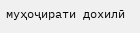муҳоҷирати дохилӣ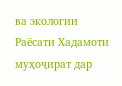ва экологии Раёсати Хадамоти муҳоҷират дар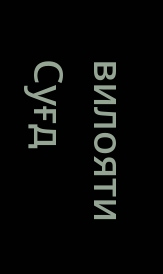вилояти Суғд